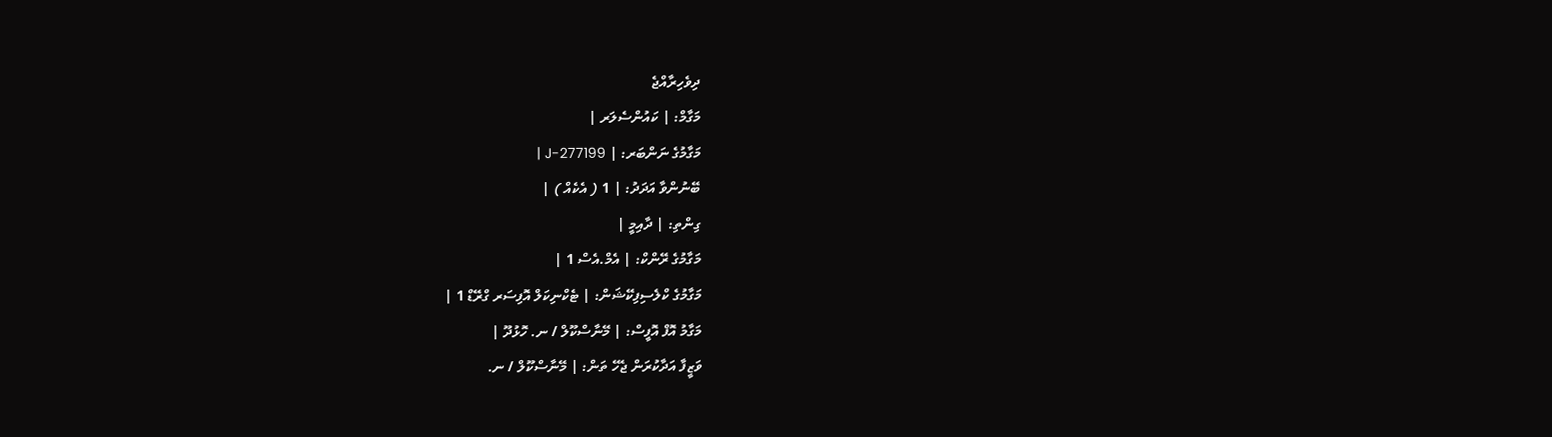ދިވެހިރާއްޖެ
މަގާމް: | ކައުންސެލަރ |
މަގާމުގެ ނަންބަރ: | J-277199 |
ބޭނުންވާ އަދަދު: | 1 ( އެކެއް ) |
ގިންތި: | ދާއިމީ |
މަގާމުގެ ރޭންކް: | އެމް.އެސް 1 |
މަގާމުގެ ކްލެސިފިކޭޝަން: | ޓެކްނިކަލް އޮފިސަރ ގްރޭޑް 1 |
މަގާމު އޮފް އޮފީސް: | މޭނާސްކޫލް / ނ. ހޮޅުދޫ |
ވަޒީފާ އަދާކުރަން ޖެހޭ ތަން: | މޭނާސްކޫލް / ނ.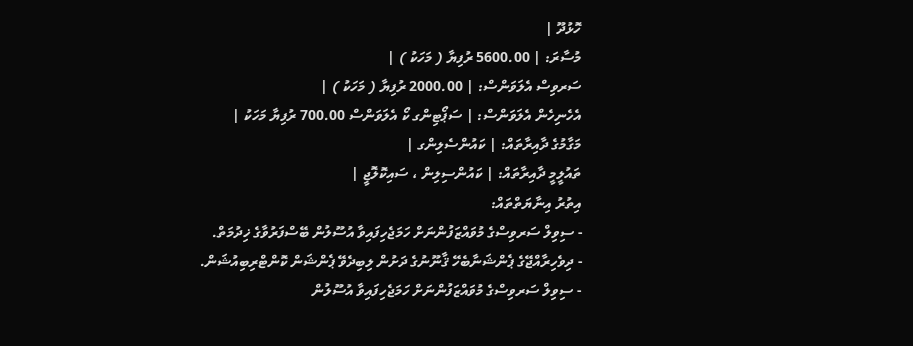ހޮޅުދޫ |
މުސާރަ: | 5600.00 ރުފިޔާ ( މަހަކު ) |
ސަރވިސް އެލަވަންސް: | 2000.00 ރުފިޔާ ( މަހަކު ) |
އެހެނިހެން އެލަވަންސް: | ސަޕޯޓިންގ ކޯ އެލަވަންސް 700.00 ރުފިޔާ މަހަކު |
މަގާމުގެ ދާއިރާތައް: | ކައުންސެލިންގ |
ތައުލީމީ ދާއިރާތައް: | ކައުންސިލިން ، ސައިކޮލޮޖީ |
އިތުރު އިނާޔަތްތައް:
- ސިވިލް ސަރވިސްގެ މުވައްޒަފުންނަށް ހަމަޖެހިފައިވާ އުސޫލުން ބޭސްފަރުވާގެ ޚިދުމަތް.
- ދިވެހިރާއްޖޭގެ ޕެންޝަނާބެހޭ ޤާނޫނުގެ ދަށުން ލިބިދެވޭ ޕެންޝަން ކޮންޓްރިބިއުޝަން.
- ސިވިލް ސަރވިސްގެ މުވައްޒަފުންނަށް ހަމަޖެހިފައިވާ އުސޫލުން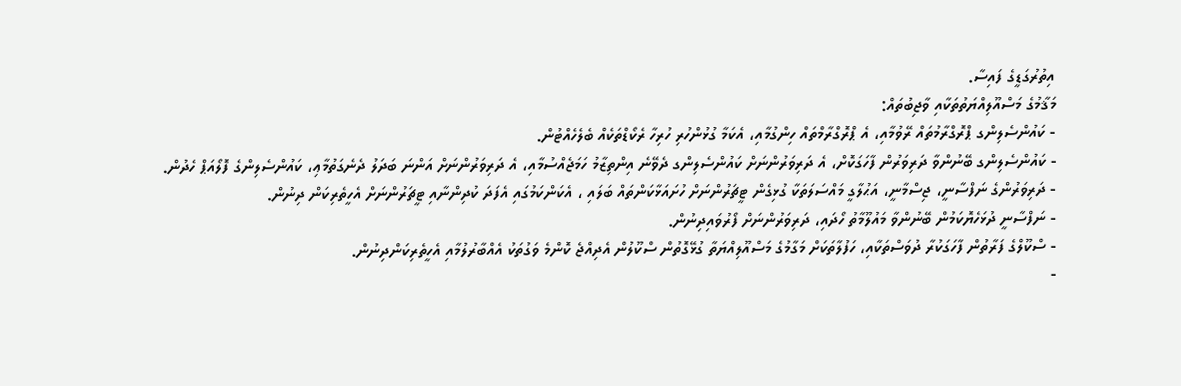އިތުރުގަޑީގެ ފައިސާ.
މަޤާމުގެ މަސްއޫލިއްޔަތުތަކާއި ވާޖިބުތައް:
- ކައުންސެލިންގ ޕްރޮގްރާމުތައް ރޭވުމާއި، އެ ޕްރޮގްރާމްތައް ހިންގުމާއި، އެކަމާ ގުޅުންހުރި ހުރިހާ ރެކޯޑްތަކެއް ބެލެހެއްޓުން.
- ކައުންސެލިންގ ބޭނުންވާ ދަރިވަރުން ފާހަގަކޮށް، އެ ދަރިވަރުންނަށް ކައުންސެލިންގ ދެވޭނެ އިންތިޒާމު ހަމަޖެއްސުމާއި، އެ ދަރިވަރުންނަށް އަންނަ ބަދަލު ދެނެގަތުމާޢި، ކައުންސެލިންގެ ފޮލޯއަޕް ހެދުން.
- ދަރިވަރުންގެ ނަފްސާނީ، ޖިސްމާނީ، އަޙުލާގީ މައްސަލަތަކާ ގުޅިގެން ޓީޗަރުންނަށް ހުށައަޅާކަންތައް ބަލައި ، އެކަންކަމުގައި އެފަދަ ކުދިންނާއި ޓީޗަރުންނަށް އެހީތެރިކަން ދިނުން.
- ނަފްސާނީ ދުޅަހެޔޮކަމުން ބޭނުންވާ މައުލޫމާތު ހޯދައި، ދަރިވަރުންނަށް ފޯރުވައިދިނުން.
- ސްކޫލްގެ ފަރާތުން ފާހަގަކުރާ ދުވަސްތަކާއި، ހަފުލާތަކަށް މަގާމުގެ މަސްއޫލިއްޔަތާ ގުޅޭގޮތުން ސްކޫލުން އެދިއްޖެ ކޮންމެ ވަގުތަކު އެއްބާރުލުމާއި އެހީތެރިކަންދިނުން.
-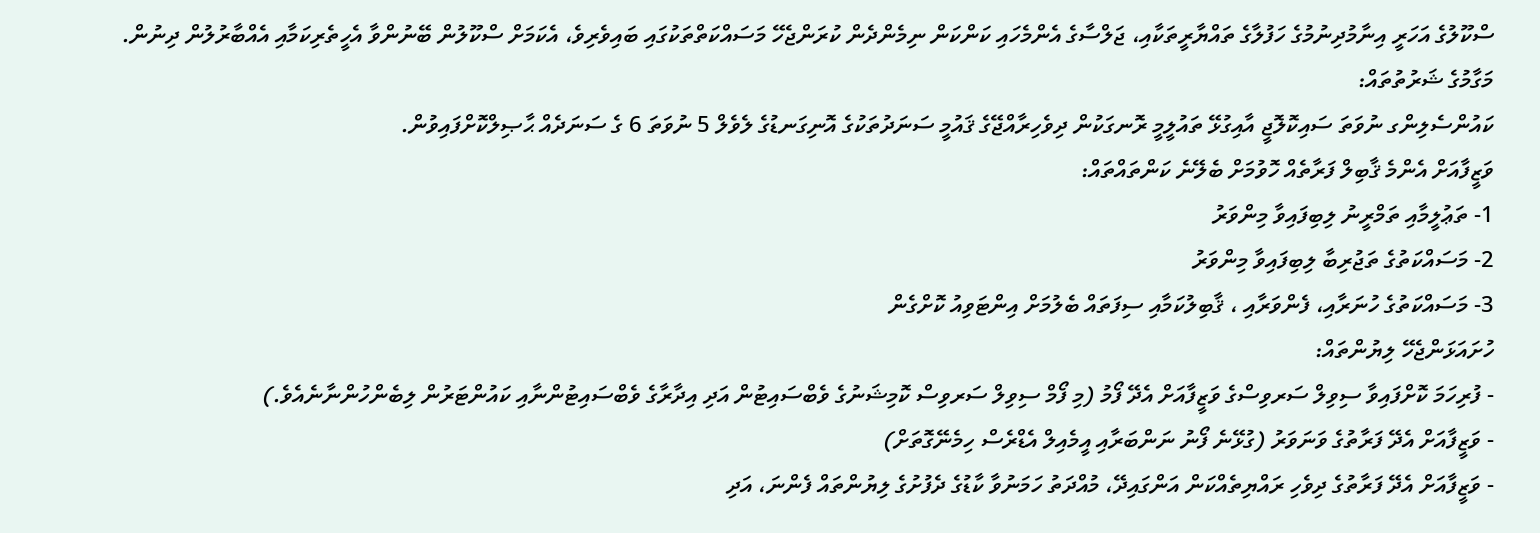ސްކޫލުގެ އަހަރީ އިނާމުދިނުމުގެ ހަފުލާގެ ތައްޔާރީތަކާއި، ޖަލްސާގެ އެންމެހައި ކަންކަން ނިމެންދެން ކުރަންޖެހޭ މަސައްކަތްތަކުގައި ބައިވެރިވެ، އެކަމަށް ސްކޫލުން ބޭނުންވާ އެހީތެރިކަމާއި އެއްބާރުލުން ދިނުން.
މަގާމުގެ ޝަރުތުތައް:
ކައުންސެލިންގ ނުވަތަ ސައިކޮލޮޖީ އާއިގުޅޭ ތައުލީމީ ރޮނގަކުން ދިވެހިރާއްޖޭގެ ޤައުމީ ސަނަދުތަކުގެ އޮނިގަނޑުގެ ލެވެލް 5 ނުވަތަ 6 ގެ ސަނަދެއް ޙާޞިލްކޮށްފައިވުން.
ވަޒީފާއަށް އެންމެ ޤާބިލް ފަރާތެއް ހޮވުމަށް ބެލޭނެ ކަންތައްތައް:
1- ތަޢުލީމާއި ތަމްރީނު ލިބިފައިވާ މިންވަރު
2- މަސައްކަތުގެ ތަޖުރިބާ ލިބިފައިވާ މިންވަރު
3- މަސައްކަތުގެ ހުނަރާއި، ފެންވަރާއި ، ޤާބިލުކަމާއި ސިފަތައް ބެލުމަށް އިންޓަވިއު ކޮށްގެން
ހުށައަޅަންޖެހޭ ލިޔުންތައް:
- ފުރިހަމަ ކޮށްފައިވާ ސިވިލް ސަރވިސްގެ ވަޒީފާއަށް އެދޭ ފޯމު (މި ފޯމް ސިވިލް ސަރވިސް ކޮމިޝަނުގެ ވެބްސައިޓުން އަދި އިދާރާގެ ވެބްސައިޓުންނާއި ކައުންޓަރުން ލިބެންހުންނާނެއެވެ.)
- ވަޒީފާއަށް އެދޭ ފަރާތުގެ ވަނަވަރު (ގުޅޭނެ ފޯނު ނަންބަރާއި އީމެއިލް އެޑްރެސް ހިމެނޭގޮތަށް)
- ވަޒީފާއަށް އެދޭ ފަރާތުގެ ދިވެހި ރައްޔިތެއްކަން އަންގައިދޭ، މުއްދަތު ހަމަނުވާ ކާޑުގެ ދެފުށުގެ ލިޔުންތައް ފެންނަ، އަދި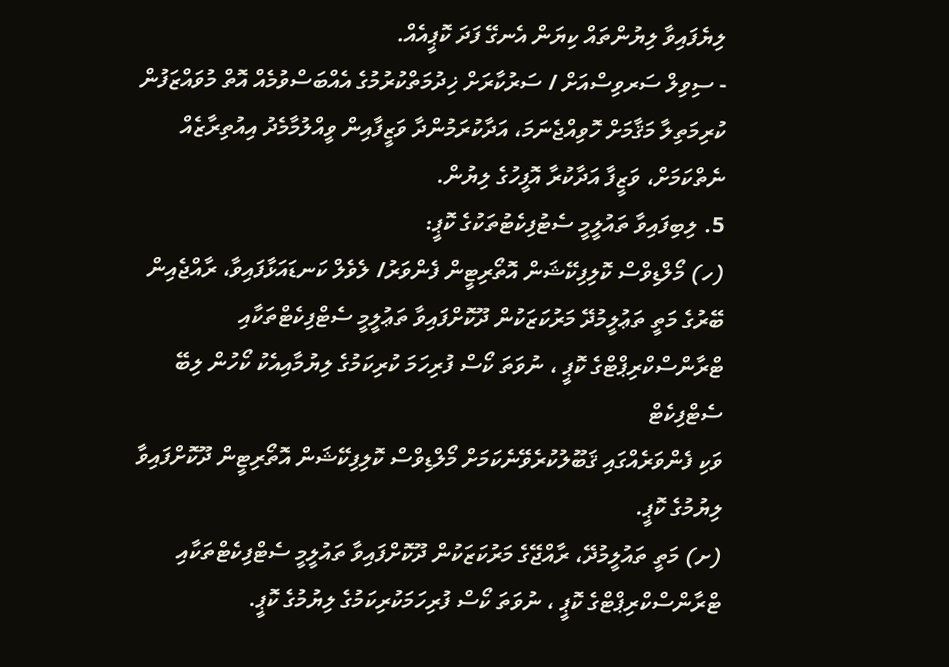ލިޔެފައިވާ ލިޔުންތައް ކިޔަން އެނގޭ ފަދަ ކޮޕީއެއް.
- ސިވިލް ސަރވިސްއަށް / ސަރުކާރަށް ޚިދުމަތްކުރުމުގެ އެއްބަސްވުމެއް އޮތް މުވައްޒަފުން ކުރިމަތިލާ މަޤާމަށް ހޮވިއްޖެނަމަ، އަދާކުރަމުންދާ ވަޒީފާއިން ވީއްލުމާމެދު އިއުތިރާޒެއް ނެތްކަމަށް، ވަޒީފާ އަދާކުރާ އޮފީހުގެ ލިޔުން.
5. ލިބިފައިވާ ތައުލީމީ ސެޓުފިކެޓުތަކުގެ ކޮޕީ:
(ހ) މޯލްޑިވްސް ކޮލިފިކޭޝަން އޮތޯރިޓީން ފެންވަރު/ ލެވެލް ކަނޑައަޅާފައިވާ، ރާއްޖެއިން ބޭރުގެ މަތީ ތަޢުލީމުދޭ މަރުކަޒަކުން ދޫކޮށްފައިވާ ތަޢުލީމީ ސެޓްފިކެޓްތަކާއި ޓްރާންސްކްރިޕްޓްގެ ކޮޕީ ، ނުވަތަ ކޯސް ފުރިހަމަ ކުރިކަމުގެ ލިޔުމާއިއެކު ކޯހުން ލިބޭ ސެޓްފިކެޓް
ވަކި ފެންވަރެއްގައި ޤަބޫލުކުރެވޭނެކަމަށް މޯލްޑިވްސް ކޮލިފިކޭޝަން އޮތޯރިޓީން ދޫކޮށްފައިވާ ލިޔުމުގެ ކޮޕީ.
(ށ) މަތީ ތައުލީމުދޭ، ރާއްޖޭގެ މަރުކަޒަކުން ދޫކޮށްފައިވާ ތައުލީމީ ސެޓްފިކެޓްތަކާއި ޓްރާންސްކްރިޕްޓްގެ ކޮޕީ ، ނުވަތަ ކޯސް ފުރިހަމަކުރިކަމުގެ ލިޔުމުގެ ކޮޕީ.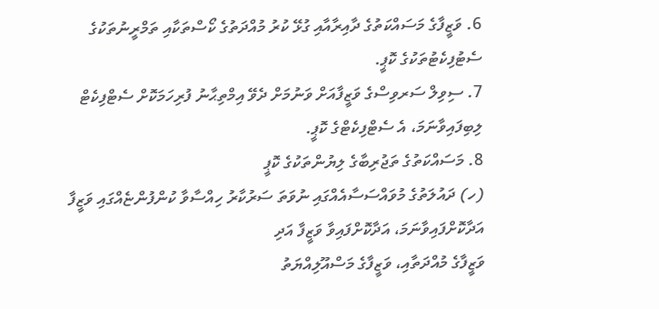6. ވަޒީފާގެ މަސައްކަތުގެ ދާއިރާއާއި ގުޅޭ ކުރު މުއްދަތުގެ ކޯސްތަކާއި ތަމްރީނުތަކުގެ ސެޓުފިކެޓުތަކުގެ ކޮޕީ.
7. ސިވިލް ސަރވިސްގެ ވަޒީފާއަށް ވަނުމަށް ދެވޭ އިމްތިޙާނު ފުރިހަމަކޮށް ސެޓްފިކެޓް ލިބިފައިވާނަމަ، އެ ސެޓްފިކެޓްގެ ކޮޕީ.
8. މަސައްކަތުގެ ތަޖުރިބާގެ ލިޔުންތަކުގެ ކޮޕީ
(ހ) ދައުލަތުގެ މުވައްސަސާއެއްގައި ނުވަތަ ސަރުކާރު ހިއްސާވާ ކުންފުންޏެއްގައި ވަޒީފާ އަދާކޮށްފައިވާނަމަ، އަދާކޮށްފައިވާ ވަޒީފާ އަދި
ވަޒީފާގެ މުއްދަތާއި، ވަޒީފާގެ މަސްއޫލިއްޔަތު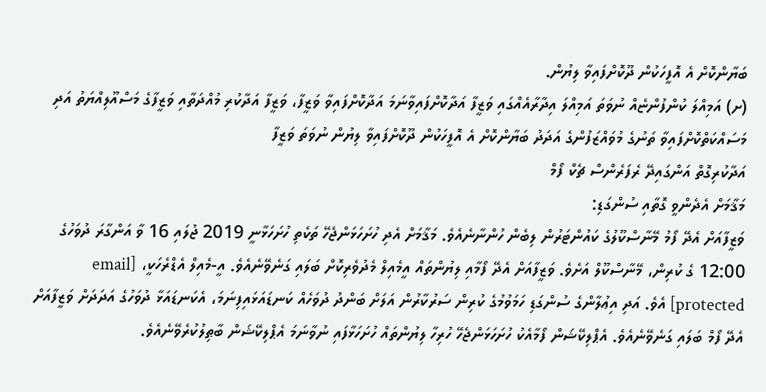ބަޔާންކޮށް އެ އޮފީހަކުން ދޫކޮށްފައިވާ ލިޔުން.
(ށ) އަމިއްލަ ކުންފުންޏެއް ނުވަތަ އަމިއްލަ އިދާރާއެއްގައި ވަޒީފާ އަދާކޮށްފައިވާނަމަ އަދާކޮށްފައިވާ ވަޒީފާ، ވަޒީފާ އަދާކުރި މުއްދަތާއި ވަޒީފާގެ މަސްއޫލިއްޔަތު އަދި މަސައްކަތްކޮށްފައިވާ ތަނުގެ މުވައްޒަފުންގެ އަދަދު ބަޔާންކޮށް އެ އޮފީހަކުން ދޫކޮށްފައިވާ ލިޔުން ނުވަތަ ވަޒީފާ
އަދާކުރިގޮތް އަންގައިދޭ ރެފަރެންސް ޗެކް ފޯމް
މަޤާމަށް އެދެންވީ ގޮތާއި ސުންގަޑި:
ވަޒީފާއަށް އެދޭ ފޯމު މޭނާސްކޫލުގެ ކައުންޓަރުން ލިބެން ހުންނާނެއެވެ. މަޤާމަށް އެދި ހުށަހަޅަންޖެހޭ ތަކެތި ހުށަހަޅާނީ 2019 ޖުލައި 16 ވާ އަންގާރަ ދުވަހުގެ 12:00 ގެ ކުރިން، މޭނާސްކޫލް އަށެވެ. ވަޒީފާއަށް އެދޭ ފޯމާއި ލިޔުންތައް އީމެއިލް މެދުވެރިކޮށް ބަލައި ގަނެވޭނެއެވެ. އީ-މެއިލް އެޑްރެހަކީ، [email protected] އެވެ. އަދި އިޢުލާންގެ ސުންގަޑި ހަމަވުމުގެ ކުރިން ސަރުކާރުން އަލަށް ބަންދު ދުވަހެއް ކަނޑައަޅައިފިނަމަ، އެކަނޑައަޅާ ދުވަހުގެ އަދަދަށް ވަޒީފާއަށް އެދޭ ފޯމް ބަލައި ގަނެވޭނެއެވެ. އެޕްލިކޭޝަން ފޯމާއެކު ހުށަހަޅަންޖެހޭ ހުރިހާ ލިޔުންތައް ހުށަހަޅާފައި ނުވާނަމަ އެޕްލިކޭޝަން ބާޠިލުކުރެވޭނެއެވެ.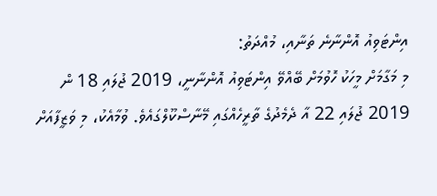އިންޓަވިއު އޮންނާނެ ތަނާއި، މުއްދަތު:
މި މަގާމަށް މީހަކު ހޮވުމަށް ބޭއްވޭ އިންޓަވިއު އޮންނާނީ، 2019 ޖުލައި 18 ން 2019 ޖުލައި 22 އާ ދެމެދުގެ ތާރީހެއްގައި މޭނާސްކޫލްގައެވެ. ވުމާއެކު، މި ވަޒީފާއަށް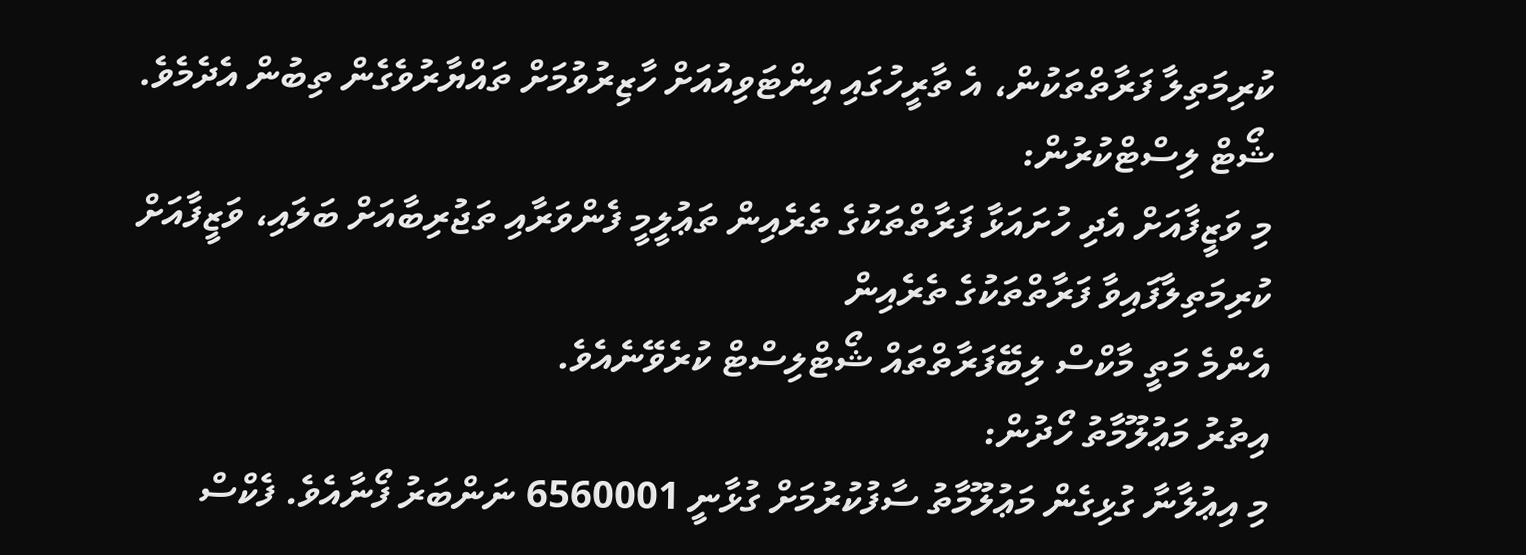ކުރިމަތިލާ ފަރާތްތަކުން، އެ ތާރީހުގައި އިންޓަވިއުއަށް ހާޒިރުވުމަށް ތައްޔާރުވެގެން ތިބުން އެދެމެވެ.
ޝޯޓް ލިސްޓްކުރުން:
މި ވަޒީފާއަށް އެދި ހުށައަޅާ ފަރާތްތަކުގެ ތެރެއިން ތަޢުލީމީ ފެންވަރާއި ތަޖުރިބާއަށް ބަލައި، ވަޒީފާއަށް ކުރިމަތިލާފައިވާ ފަރާތްތަކުގެ ތެރެއިން
އެންމެ މަތީ މާކްސް ލިބޭފަރާތްތައް ޝޯޓްލިސްޓް ކުރެވޭނެއެވެ.
އިތުރު މަޢުލޫމާތު ހޯދުން:
މި އިޢުލާނާ ގުޅިގެން މަޢުލޫމާތު ސާފުކުރުމަށް ގުޅާނީ 6560001 ނަންބަރު ފޯނާއެވެ. ފެކްސް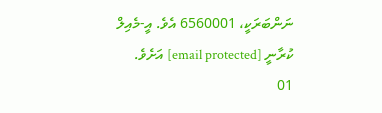ނަންބަރަކީ، 6560001 އެވެ. އީ-މެއިލް ކުރާނީ [email protected] އަށެވެ.
01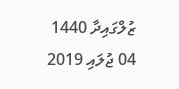ޒުލްގައިދާ 1440
04 ޖުލައި 2019